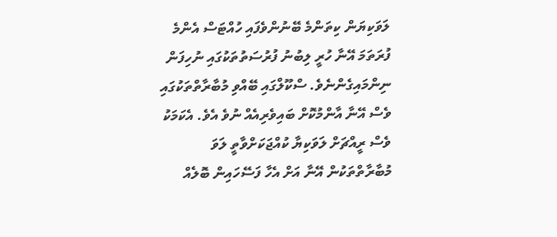ލަވަކިޔަން ކިތަންމެ ބޭނުންވެފައި ހުއްޓަސް އެންމެ ފުރަތަމަ އޭނާ ހުރީ ލިބުނު ފުރުސަތުތަކުގައި ނުހިފަން ނިންމައިގެންނެވެ. ސްކޫލްގައި ބޭއްވި މުބާރާތްތަކުގައި ވެސް އޭނާ އާންމުކޮށް ބައިވެރިއެއް ނުވެ އެވެ. އެކަމަކު ވެސް ރީއްޗަށް ލަވަކިޔާ ކުއްޖަކަށްވާތީ ލަވަ މުބާރާތްތަކުން އޭނާ އަށް އެހާ ފަސޭހައިން ބޮލެއް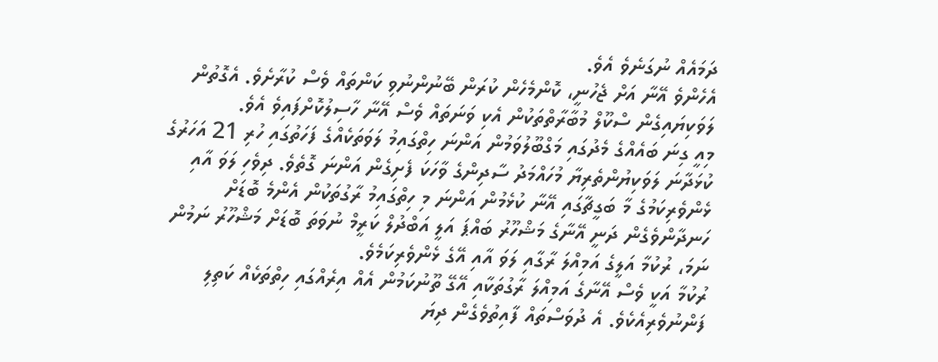ދަމައެއް ނުގަނެވެ އެވެ.
އެހެންވެ އޭނާ އަށް ޖެހުނީ، ކޮންމެހެން ކުރަން ބޭނުންނުވި ކަންތައް ވެސް ކުރާށެވެ. އެގޮތުން ލަވަކިޔައިގެން ސްކޫލް މުބާރާތްތަކުން އެކި ވަނަތައް ވެސް އޭނާ ހާސިލުކޮށްފައިވެ އެވެ.
މިއީ ގިނަ ބައެއްގެ މެދުގައި މަގްބޫލުވަމުން އަންނަ ހިތްގައިމު ލަވަތަކެއްގެ ފަހަތުގައި ހުރި 21 އަހަރުގެ ކުޅަދާނަ ލަވަކިޔުންތެރިޔާ މުހައްމަދު ސާދިންގެ ވާހަކަ ފެށިގެން އަންނަ ގޮތެވެ. ދިވެހި ލަވަ އާއި ޅެންވެރިކަމުގެ މާ ބަގީޗާގައި އޭނާ ކުޅެމުން އަންނަ މި ހިތްގައިމު ރާގުތަކުން އެންމެ ބޮޑަށް ހަނދާންވެގެން ދަނީ އޭނާގެ މަޝްހޫރު ބައްޕަ އަލީ އަބްދުލް ކަރީމް ނުވަތަ ބޮޑަށް މަޝްހޫރު ނަމުން ނަމަ، ރުކުމާ އަލީގެ އަމިއްލަ ރާގާއި ލަވަ އާއި އޭގެ ޅެންވެރިކަމެވެ.
ރުކުމާ އަކީ ވެސް އޭނާގެ އަމިއްލަ ރާގުތަކާއި އޭގޭ ތޫނުކަމުން އެއް އިރެއްގައި ހިތްތަކެއް ކަތިލި ފަންނުވެރިއެކެވެ. އެ ދުވަސްތައް ފާއިތުވެގެން ދިޔަ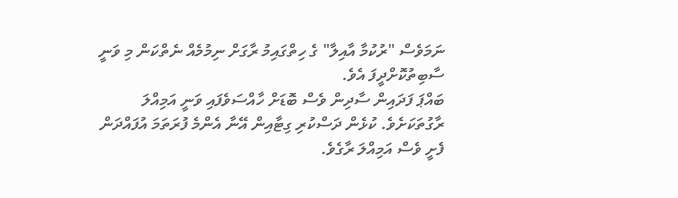ނަމަވެސް "ރުކުމާ އާއިލާ" ގެ ހިތްގައިމު ރާގަށް ނިމުމެއް ނެތްކަން މި ވަނީ ސާބިތުކޮށްދީފަ އެވެ.
ބައްޕަ ފަދައިން ސާދިން ވެސް ބޮޑަށް ހާއްސަވެފައި ވަނީ އަމިއްލަ ރާގުތަކަށެވެ. ކުޅެން ދަސްކުރި ގިޓާއިން އޭނާ އެންމެ ފުރަތަމަ އުފައްދަން ފެށީ ވެސް އަމިއްލަ ރާގެވެ.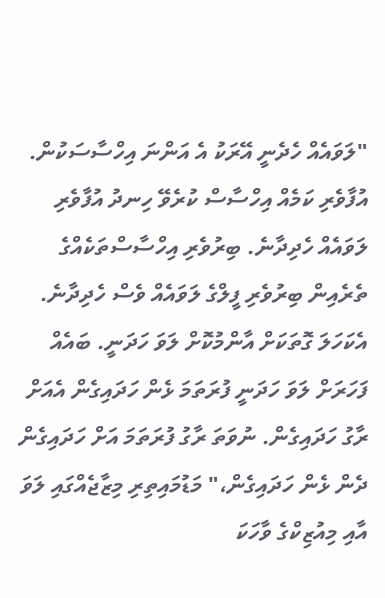"ލަވައެއް ހެދެނީ އޭރަކު އެ އަންނަ އިހްސާސަކުން. އުފާވެރި ކަމެއް އިހްސާސް ކުރެވޭ ހިނދު އުފާވެރި ލަވައެއް ހެދިދާނެ. ބިރުވެރި އިހްސާސްތަކެއްގެ ތެރެއިން ބިރުވެރި ފީލްގެ ލަވައެއް ވެސް ހެދިދާނެ. އެކަހަލަ ގޮތަކަށް އާންމުކޮށް ލަވަ ހަދަނީ. ބައެއް ފަހަރަށް ލަވަ ހަދަނީ ފުރަތަމަ ޅެން ހަދައިގެން އެއަށް ރާގު ހަދައިގެން. ނުވަތަ ރާގު ފުރަތަމަ އަށް ހަދައިގެން ދެން ޅެން ހަދައިގެން،" މަޑުމައިތިރި މިޒާޖެއްގައި ލަވަ އާއި މިއުޒިކްގެ ވާހަކަ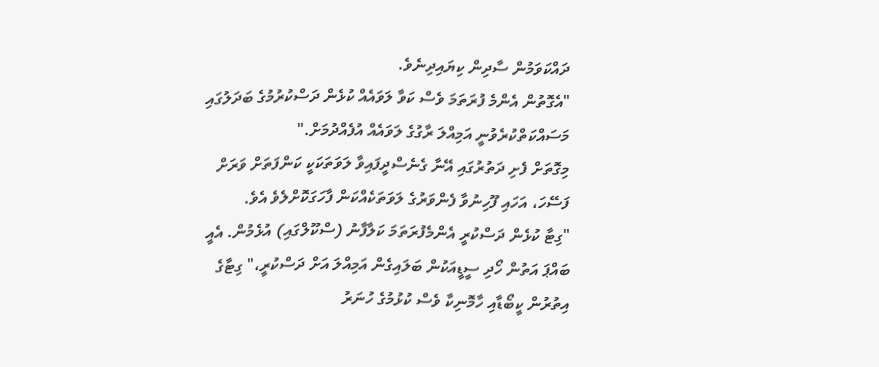ދައްކަވަމުން ސާދިން ކިޔައިދިނެވެ.
"އެގޮތުން އެންމެ ފުރަތަމަ ވެސް ކަވާ ލަވައެއް ކުޅެން ދަސްކުރުމުގެ ބަދަލުގައި މަސައްކަތްކުރެވުނީ އަމިއްލަ ރާގުގެ ލަވައެއް އުފެއްދުމަށް."
މިގޮތަށް ފެށި ދަތުރުގައި އޭނާ ގެނެސްދީފައިވާ ލަވަތަކަކީ ކަންފަތަށް ވަރަށް ފަސޭހަ، އަހައި ފޫހިނުވާ ފެންވަރުގެ ލަވަތަކެއްކަން ފާހަގަކޮށްލެވެ އެވެ.
"ގިޓާ ކުޅެން ދަސްކުރީ އެންމެފުރަތަމަ ކަލާފާނު (ސްކޫލްގައި) އުޅެމުން. އެއީ ބައްޕަ އަތުން ހޯދި ސީޑީއަކުން ބަލައިގެން އަމިއްލަ އަށް ދަސްކުރީ،" ގިޓާގެ އިތުރުން ކީބޯޑާއި ހާމޮނިކާ ވެސް ކުޅުމުގެ ހުނަރު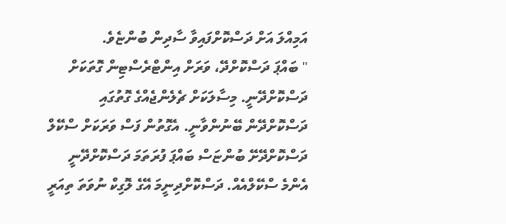އަމިއްލަ އަށް ދަސްކޮށްފައިވާ ސާދިން ބުންޏެވެ.
" ބައްޕަ ދަސްކޮށްދޭ، ވަރަށް އިންޓްރެސްޓިން ގޮތަކަށް ދަސްކޮށްދޭނީ. މިސާލަކަށް ޗެލެންޖެއްގެ ގޮތުގައި ދަސްކޮށްދޭން ބޭނުންވާނީ. އެގޮތުން ފަސް ވަރަކަށް ސްކޭލް ދަސްކޮށްދޭށޭ ބުންޏަސް ބައްޕަ ފުރަތަމަ ދަސްކޮށްދޭނީ އެންމެ ސްކޭލްއެއް. ދަސްކޮށްދިނީމަ އޭގެ ލޮގިކް ނުވަތަ ތިއަރީ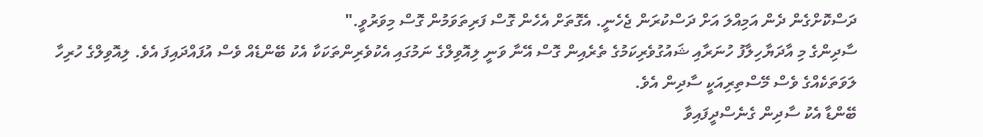ދަސްކޮށްގެން ދެން އަމިއްލަ އަށް ދަސްކުރަން ޖެހެނީ. އެގޮތަށް އެހެން ގޮސް ފަރިތަވަމުން ގޮސް މިވަރުވީ."
ސާދިންގެ މި އާދަޔާހިލާފު ހުނަރާއި ޝައުގުވެރިކަމުގެ ތެރެއިން ގޮސް އޭނާ ވަނީ ލިއޮވިލްގެ ނަމުގައި އެކުވެރިންތަކަކާ އެކު ބޭންޑެއް ވެސް އުފައްދައިފަ އެވެ. ލިއޮވިލްގެ ހުރިހާ ލަވަތަކެއްގެ ވެސް މޭސްތިރިއަކީ ސާދިން އެވެ.
ބޭންޑާ އެކު ސާދިން ގެނެސްދީފައިވާ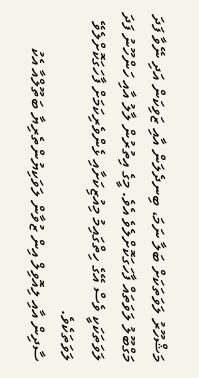މަޝްހޫރު ލަވަތަކަށް ބަލާ ނަމަ، ބިނދެލަން އާއި ޒަވިކަން އަދި ނޭވާ ފަދަ މަގްބޫލު ލަވަތައް ފާހަގަކޮށްލެވެ އެވެ. މީގެ އިތުރުން ލާލު އާއި ހަންހޫނު ފަދަ ލަވަތަކަކީ ވެސް އޭގެ ހިތްގައިމު މިއުޒިކަށާއި ޅެންވެރިކަމަށް ފާހަގަކޮށްލެވޭ ލަވަތަކެވެ.
ސާދިން އާއި ލިއޮވިލް އިން ޒުވާން ލަވަކިޔުންތެރިޔާ ބަތޫލްއާ އެކު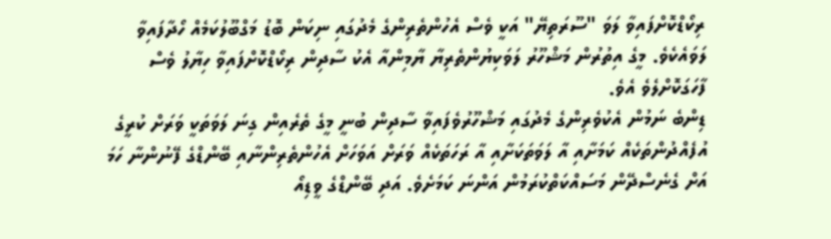ރިކޯޑްކޮށްފައިވާ ލަވަ "ސޫރަތިޔޭ" އަކީ ވެސް އެހުންތެރިންގެ މެދުގައި ނިކަން ބޮޑު މަގްބޫލުކަމެއް ހޯދާފައިވާ ލަވައެކެވެ. މީގެ އިތުރުން މަޝްހޫރު ލަވަކިޔުންތެރިޔާ ޔާމިންއާ އެކު ސާދިން ރިކޯޑްކޮށްފައިވާ ހިޔާލު ވެސް ފާހަގަކޮށްލެވެ އެވެ.
ޑިންބެ ނަމުން އެކުވެރިންގެ މެދުގައި މަޝްހޫރުވެފައިވާ ސާދިން ބުނީ މީގެ ތެރެއިން ގިނަ ލަވަތަކީ ވަރަށް ކުރީގެ އުފެއްދުންތަކެއް ކަމަށާއި އާ ލަވަތަކަށާއި އާ ރަހަތަކެއް ވަރަށް އަވަހަށް އެހުންތެރިންނާއި ބޭންޑްގެ ފޭނުންނާ ހަމަ އަށް ގެނެސްދޭން މަސައްކަތްކުރަމުން އަންނަ ކަމަށެވެ. އަދި ބޭންޑްގެ ވީޑިއޯ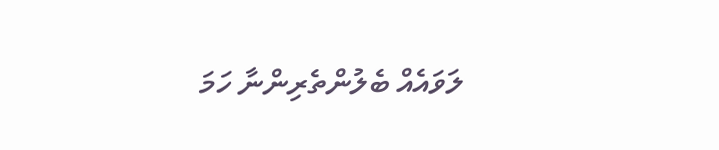ލަވައެއް ބެލުންތެރިންނާ ހަމަ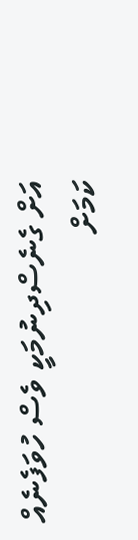އަށް ގެނެސްދިނުމަކީ ވެސް ހުވަފެނެއް ކަމަށް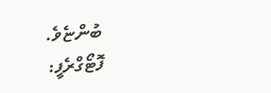ބުންޏެވެ.
ފޮޓޯގްރެފީ: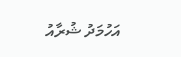އަހުމަދު ޝުރާއު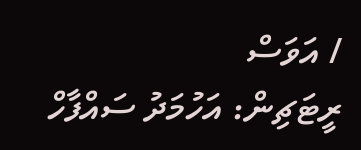/ އަވަސް
ރީޓަޗިން: އަހުމަދު ސައްފާހް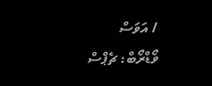/ އަވަސް
ވޯޑްރޯބް: ޗެޕްސް